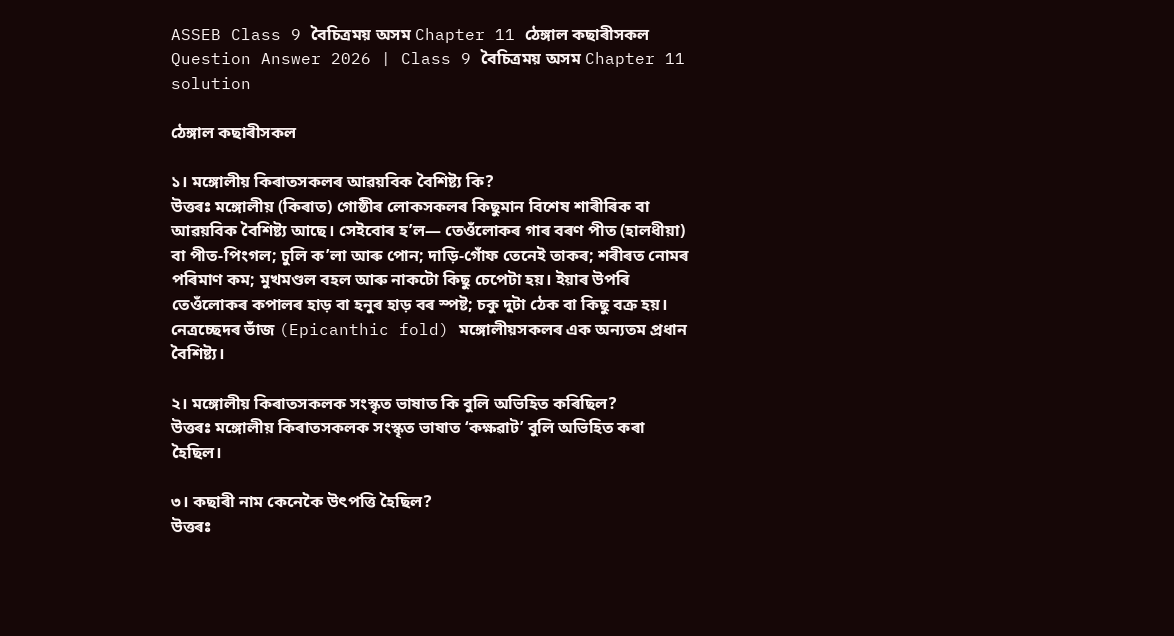ASSEB Class 9 বৈচিত্ৰময় অসম Chapter 11 ঠেঙ্গাল কছাৰীসকল Question Answer 2026 | Class 9 বৈচিত্ৰময় অসম Chapter 11 solution

ঠেঙ্গাল কছাৰীসকল

১। মঙ্গোলীয় কিৰাতসকলৰ আৱয়বিক বৈশিষ্ট্য কি?
উত্তৰঃ মঙ্গোলীয় (কিৰাত) গোষ্ঠীৰ লোকসকলৰ কিছুমান বিশেষ শাৰীৰিক বা আৱয়বিক বৈশিষ্ট্য আছে। সেইবোৰ হ’ল— তেওঁলোকৰ গাৰ বৰণ পীত (হালধীয়া) বা পীত-পিংগল; চুলি ক’লা আৰু পোন; দাড়ি-গোঁফ তেনেই তাকৰ; শৰীৰত নোমৰ পৰিমাণ কম; মুখমণ্ডল বহল আৰু নাকটো কিছু চেপেটা হয়। ইয়াৰ উপৰি তেওঁলোকৰ কপালৰ হাড় বা হনুৰ হাড় বৰ স্পষ্ট; চকু দুটা ঠেক বা কিছু বক্ৰ হয়। নেত্ৰচ্ছেদৰ ভাঁজ (Epicanthic fold) মঙ্গোলীয়সকলৰ এক অন্যতম প্ৰধান বৈশিষ্ট্য।

২। মঙ্গোলীয় কিৰাতসকলক সংস্কৃত ভাষাত কি বুলি অভিহিত কৰিছিল?
উত্তৰঃ মঙ্গোলীয় কিৰাতসকলক সংস্কৃত ভাষাত ‘কক্ষৱাট’ বুলি অভিহিত কৰা হৈছিল।

৩। কছাৰী নাম কেনেকৈ উৎপত্তি হৈছিল?
উত্তৰঃ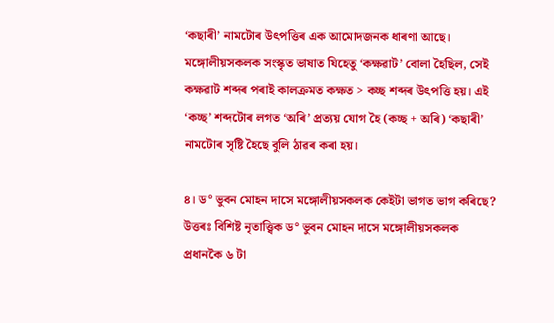‘কছাৰী’ নামটোৰ উৎপত্তিৰ এক আমোদজনক ধাৰণা আছে। মঙ্গোলীয়সকলক সংস্কৃত ভাষাত যিহেতু ‘কক্ষৱাট’ বোলা হৈছিল, সেই কক্ষৱাট শব্দৰ পৰাই কালক্ৰমত কক্ষত > কচ্ছ শব্দৰ উৎপত্তি হয়। এই ‘কচ্ছ’ শব্দটোৰ লগত ‘অৰি’ প্ৰত্যয় যোগ হৈ (কচ্ছ + অৰি) ‘কছাৰী’ নামটোৰ সৃষ্টি হৈছে বুলি ঠাৱৰ কৰা হয়।

৪। ড° ভুবন মোহন দাসে মঙ্গোলীয়সকলক কেইটা ভাগত ভাগ কৰিছে?
উত্তৰঃ বিশিষ্ট নৃতাত্ত্বিক ড° ভুবন মোহন দাসে মঙ্গোলীয়সকলক প্ৰধানকৈ ৬ টা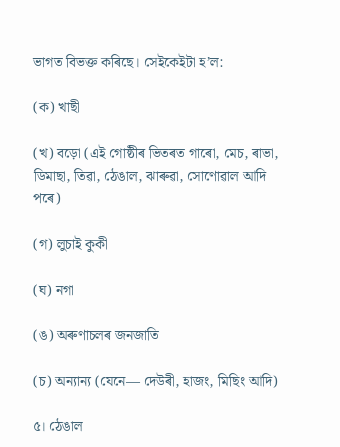ভাগত বিভক্ত কৰিছে। সেইকেইটা হ’ল:

(ক) খাছী

(খ) বড়ো (এই গোষ্ঠীৰ ভিতৰত গাৰো, মেচ, ৰাভা, ডিমাছা, তিৱা, ঠেঙাল, ঝাৰুৱা, সোণোৱাল আদি পৰে)

(গ) লুচাই কুকী

(ঘ) নগা

(ঙ) অৰুণাচলৰ জনজাতি

(চ) অন্যান্য (যেনে— দেউৰী, হাজং, মিছিং আদি)

৫। ঠেঙাল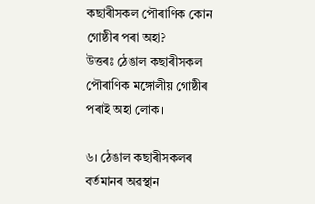কছাৰীসকল পৌৰাণিক কোন গোষ্ঠীৰ পৰা অহা?
উত্তৰঃ ঠেঙাল কছাৰীসকল পৌৰাণিক মঙ্গোলীয় গোষ্ঠীৰ পৰাই অহা লোক।

৬। ঠেঙাল কছাৰীসকলৰ বৰ্তমানৰ অৱস্থান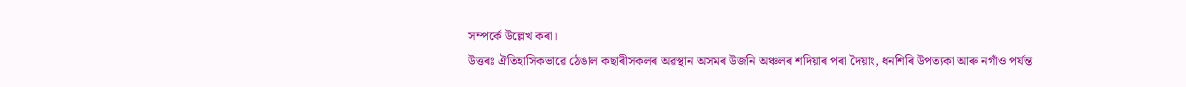সম্পৰ্কে উল্লেখ কৰা।
উত্তৰঃ ঐতিহাসিকভাৱে ঠেঙাল কছাৰীসকলৰ অৱস্থান অসমৰ উজনি অঞ্চলৰ শদিয়াৰ পৰা দৈয়াং, ধনশিৰি উপত্যকা আৰু নগাঁও পৰ্যন্ত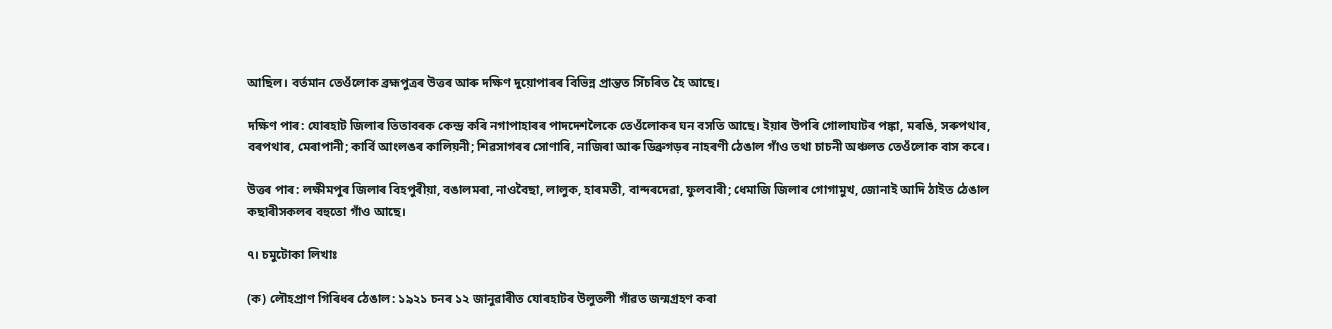আছিল। বৰ্তমান তেওঁলোক ব্ৰহ্মপুত্ৰৰ উত্তৰ আৰু দক্ষিণ দুয়োপাৰৰ বিভিন্ন প্ৰান্তত সিঁচৰিত হৈ আছে।

দক্ষিণ পাৰ: যোৰহাট জিলাৰ তিতাবৰক কেন্দ্ৰ কৰি নগাপাহাৰৰ পাদদেশলৈকে তেওঁলোকৰ ঘন বসতি আছে। ইয়াৰ উপৰি গোলাঘাটৰ পঙ্কা, মৰঙি, সৰুপথাৰ, বৰপথাৰ, মেৰাপানী; কাৰ্বি আংলঙৰ কালিয়নী; শিৱসাগৰৰ সোণাৰি, নাজিৰা আৰু ডিব্ৰুগড়ৰ নাহৰণী ঠেঙাল গাঁও তথা চাচনী অঞ্চলত তেওঁলোক বাস কৰে।

উত্তৰ পাৰ: লক্ষীমপুৰ জিলাৰ বিহপুৰীয়া, বঙালমৰা, নাওবৈছা, লালুক, হাৰমতী, বান্দৰদেৱা, ফুলবাৰী; ধেমাজি জিলাৰ গোগামুখ, জোনাই আদি ঠাইত ঠেঙাল কছাৰীসকলৰ বহুতো গাঁও আছে।

৭। চমুটোকা লিখাঃ

(ক) লৌহপ্ৰাণ গিৰিধৰ ঠেঙাল: ১৯২১ চনৰ ১২ জানুৱাৰীত যোৰহাটৰ উলুতলী গাঁৱত জন্মগ্ৰহণ কৰা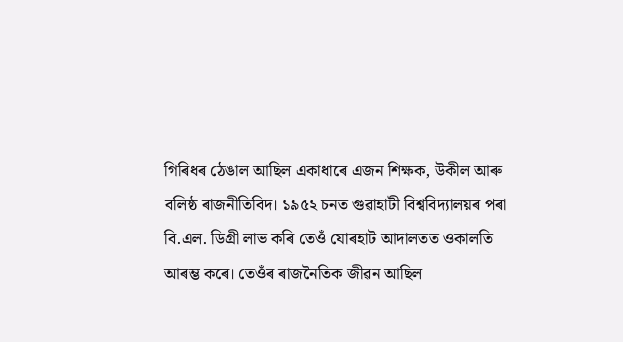গিৰিধৰ ঠেঙাল আছিল একাধাৰে এজন শিক্ষক, উকীল আৰু বলিষ্ঠ ৰাজনীতিবিদ। ১৯৫২ চনত গুৱাহাটী বিশ্ববিদ্যালয়ৰ পৰা বি.এল. ডিগ্ৰী লাভ কৰি তেওঁ যোৰহাট আদালতত ওকালতি আৰম্ভ কৰে। তেওঁৰ ৰাজনৈতিক জীৱন আছিল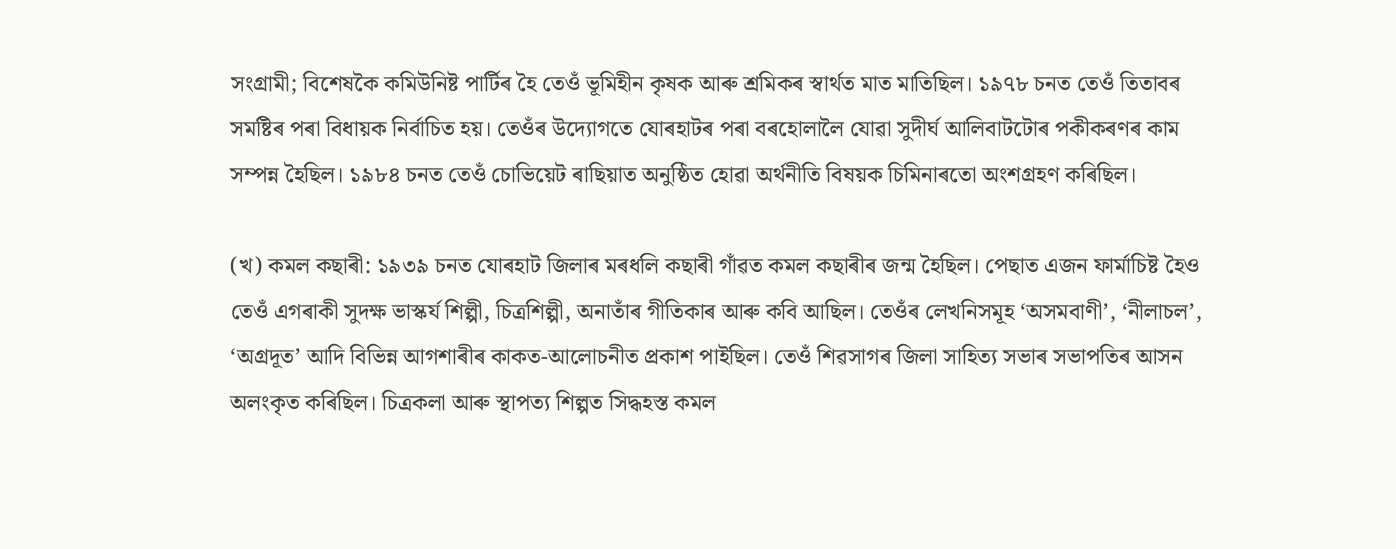সংগ্ৰামী; বিশেষকৈ কমিউনিষ্ট পাৰ্টিৰ হৈ তেওঁ ভূমিহীন কৃষক আৰু শ্ৰমিকৰ স্বাৰ্থত মাত মাতিছিল। ১৯৭৮ চনত তেওঁ তিতাবৰ সমষ্টিৰ পৰা বিধায়ক নিৰ্বাচিত হয়। তেওঁৰ উদ্যোগতে যোৰহাটৰ পৰা বৰহোলালৈ যোৱা সুদীৰ্ঘ আলিবাটটোৰ পকীকৰণৰ কাম সম্পন্ন হৈছিল। ১৯৮৪ চনত তেওঁ চোভিয়েট ৰাছিয়াত অনুষ্ঠিত হোৱা অৰ্থনীতি বিষয়ক চিমিনাৰতো অংশগ্ৰহণ কৰিছিল।

(খ) কমল কছাৰী: ১৯৩৯ চনত যোৰহাট জিলাৰ মৰধলি কছাৰী গাঁৱত কমল কছাৰীৰ জন্ম হৈছিল। পেছাত এজন ফাৰ্মাচিষ্ট হৈও তেওঁ এগৰাকী সুদক্ষ ভাস্কৰ্য শিল্পী, চিত্ৰশিল্পী, অনাতাঁৰ গীতিকাৰ আৰু কবি আছিল। তেওঁৰ লেখনিসমূহ ‘অসমবাণী’, ‘নীলাচল’, ‘অগ্ৰদূত’ আদি বিভিন্ন আগশাৰীৰ কাকত-আলোচনীত প্ৰকাশ পাইছিল। তেওঁ শিৱসাগৰ জিলা সাহিত্য সভাৰ সভাপতিৰ আসন অলংকৃত কৰিছিল। চিত্ৰকলা আৰু স্থাপত্য শিল্পত সিদ্ধহস্ত কমল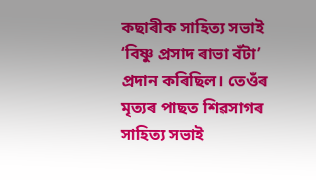কছাৰীক সাহিত্য সভাই ‘বিষ্ণু প্ৰসাদ ৰাভা বঁটা’ প্ৰদান কৰিছিল। তেওঁৰ মৃত্যৰ পাছত শিৱসাগৰ সাহিত্য সভাই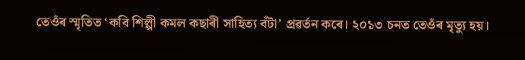তেওঁৰ স্মৃতিত ‘কবি শিল্পী কমল কছাৰী সাহিত্য বঁটা’ প্ৰৱৰ্তন কৰে। ২০১৩ চনত তেওঁৰ মৃত্যু হয়।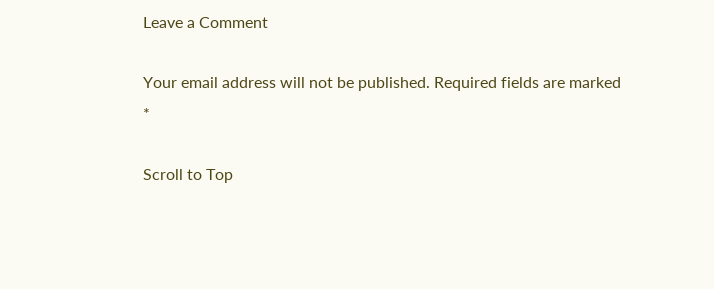Leave a Comment

Your email address will not be published. Required fields are marked *

Scroll to Top